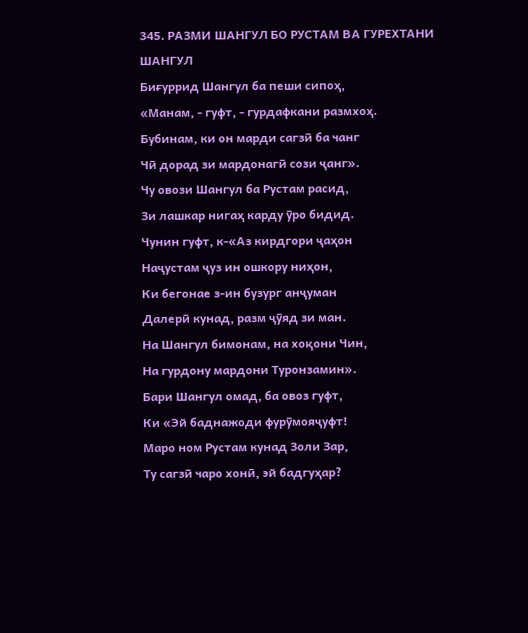345. РАЗМИ ШАНГУЛ БО РУСТАМ ВА ГУРЕХТАНИ ШАНГУЛ
Биғуррид Шангул ба пеши сипоҳ,
«Манам, - гуфт, - гурдафкани размхоҳ.
Бубинам, ки он марди сагзӣ ба чанг
Чӣ дорад зи мардонагӣ сози ҷанг».
Чу овози Шангул ба Рустам расид,
Зи лашкар нигаҳ карду ӯро бидид.
Чунин гуфт, к-«Аз кирдгори ҷаҳон
Наҷустам ҷуз ин ошкору ниҳон,
Ки бегонае з-ин бузург анҷуман
Далерӣ кунад, разм ҷӯяд зи ман.
На Шангул бимонам, на хоқони Чин,
На гурдону мардони Туронзамин».
Бари Шангул омад, ба овоз гуфт,
Ки «Эй баднажоди фурӯмояҷуфт!
Маро ном Рустам кунад Золи Зар,
Ту сагзӣ чаро хонӣ, эй бадгуҳар?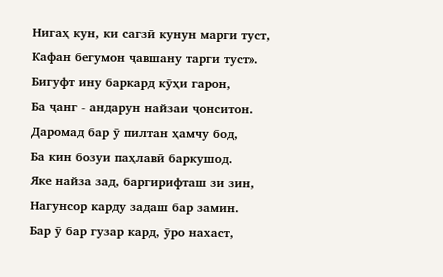Нигаҳ кун, ки сагзӣ кунун марги туст,
Кафан бегумон ҷавшану тарги туст».
Бигуфт ину баркард кӯҳи гарон,
Ба ҷанг - андарун найзаи ҷонситон.
Даромад бар ӯ пилтан ҳамчу бод,
Ба кин бозуи паҳлавӣ баркушод.
Яке найза зад, баргирифташ зи зин,
Нагунсор карду задаш бар замин.
Бар ӯ бар гузар кард, ӯро нахаст,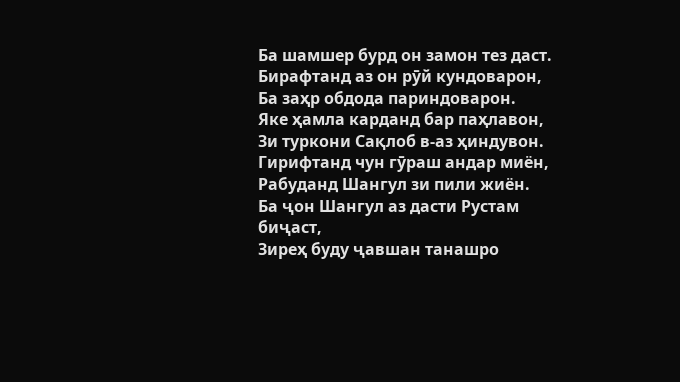Ба шамшер бурд он замон тез даст.
Бирафтанд аз он рӯй кундоварон,
Ба заҳр обдода париндоварон.
Яке ҳамла карданд бар паҳлавон,
Зи туркони Сақлоб в-аз ҳиндувон.
Гирифтанд чун гӯраш андар миён,
Рабуданд Шангул зи пили жиён.
Ба ҷон Шангул аз дасти Рустам биҷаст,
Зиреҳ буду ҷавшан танашро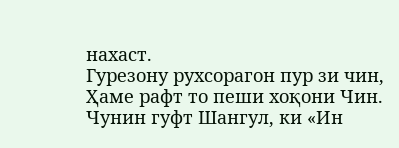нахаст.
Гурезону рухсорагон пур зи чин,
Ҳаме рафт то пеши хоқони Чин.
Чунин гуфт Шангул, ки «Ин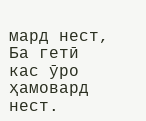мард нест,
Ба гетӣ кас ӯро ҳамовард нест.